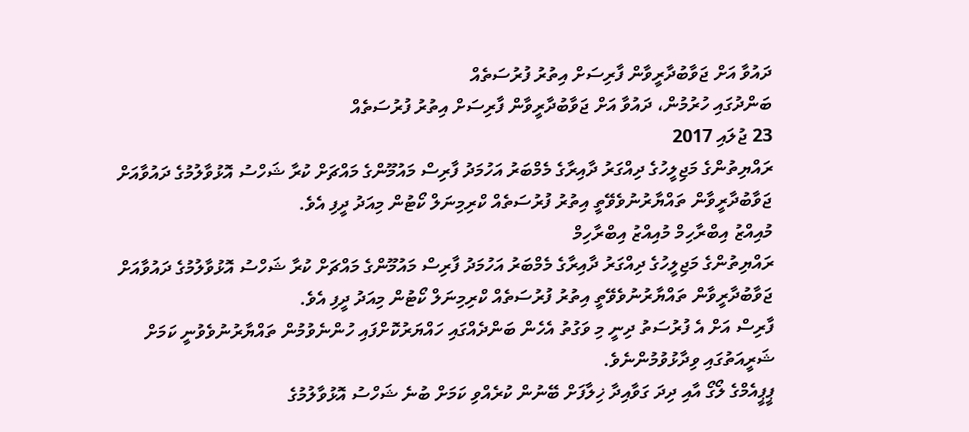ދައުވާ އަށް ޖަވާބުދާރީވާން ފާރިސަށް އިތުރު ފުރުސަތެއް
ބަންދުގައި ހުރުމުން، ދައުވާ އަށް ޖަވާބުދާރީވާން ފާރިސަށް އިތުރު ފުރުސަތެއް
23 ޖުލައި 2017
ރައްޔިތުންގެ މަޖިލީހުގެ ދިއްގަރު ދާއިރާގެ މެމްބަރު އަހުމަދު ފާރިސް މައުމޫންގެ މައްޗަށް ކުރާ ޝަހްސު އޮޅުވާލުމުގެ ދައުވާއަށް ޖަވާބުދާރީވާން ތައްޔާރުނުވެވޭތީ އިތުރު ފުރުސަތެއް ކްރިމިނަލް ކޯޓުން މިއަދު ދީފި އެވެ.
މުއިއްޒު އިބްރާހިމް މުއިއްޒު އިބްރާހިމް
ރައްޔިތުންގެ މަޖިލީހުގެ ދިއްގަރު ދާއިރާގެ މެމްބަރު އަހުމަދު ފާރިސް މައުމޫންގެ މައްޗަށް ކުރާ ޝަހްސު އޮޅުވާލުމުގެ ދައުވާއަށް ޖަވާބުދާރީވާން ތައްޔާރުނުވެވޭތީ އިތުރު ފުރުސަތެއް ކްރިމިނަލް ކޯޓުން މިއަދު ދީފި އެވެ.
ފާރިސް އަށް އެ ފުރުސަތު ދިނީ މި ވަގުތު އެހެން ބަންދެއްގައި ހައްޔަރުކޮށްފައި ހުންނެވުމުން ތައްޔާރުނުވެވުނީ ކަމަށް ޝަރީއަތުގައި ވިދާޅުވުމުންނެވެ.
ޕީޕީއެމްގެ ލޯގޯ އާއި ދިދަ ގަވާއިދާ ޚިލާފަށް ބޭނުން ކުރެއްވި ކަމަށް ބުނެ ޝަހްސު އޮޅުވާލުމުގެ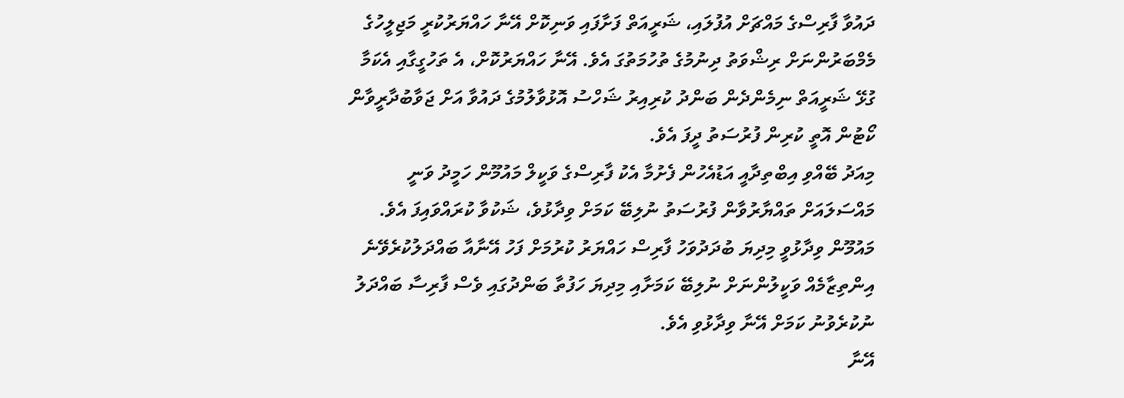ދައުވާ ފާރިސްގެ މައްޗަށް އުފުލައި، ޝަރީއަތް ފަށާފައި ވަނިކޮށް އޭނާ ހައްޔަރުކުރީ މަޖިލީހުގެ މެމްބަރުންނަށް ރިޝްވަތު ދިނުމުގެ ތުހުމަތުގަ އެވެ. އޭނާ ހައްޔަރުކޮށް، އެ ތަހުގީގާއި އެކަމާ ގުޅޭ ޝަރީއަތް ނިމެންދެން ބަންދު ކުރިއިރު ޝަހްސު އޮޅުވާލުމުގެ ދައުވާ އަށް ޖަވާބުދާރީވާން ކޯޓުން އޮތީ ކުރިން ފުރުސަތު ދީފަ އެވެ.
މިއަދު ބޭއްވި އިބްތިދާއީ އަޑުއެހުން ފެށުމާ އެކު ފާރިސްގެ ވަކީލް މައުމޫން ހަމީދު ވަނީ މައްސަލައަށް ތައްޔާރުވާން ފުރުސަތު ނުލިބޭ ކަމަށް ވިދާޅުވެ، ޝަކުވާ ކުރައްވައިފަ އެވެ.
މައުމޫން ވިދާޅުވީ މިދިޔަ ބުދަދުވަހު ފާރިސް ހައްޔަރު ކުރުމަށް ފަހު އޭނާއާ ބައްދަލުކުރެވޭނެ އިންތިޒާމެއް ވަކީލުންނަށް ނުލިބޭ ކަމަށާއި މިދިޔަ ހަފުތާ ބަންދުގައި ވެސް ފާރިސާ ބައްދަލު ނުކުރެވުނު ކަމަށް އޭނާ ވިދާޅުވި އެވެ.
އޭނާ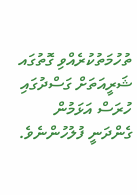ތުހުމަތުކުރެއްވި ގޮތުގައ ޝަރީއަތަށް ގަސްދުގައި ހުރަސް އަޅަމުން ގެންދަނީ ފުލުހުންނެވެ.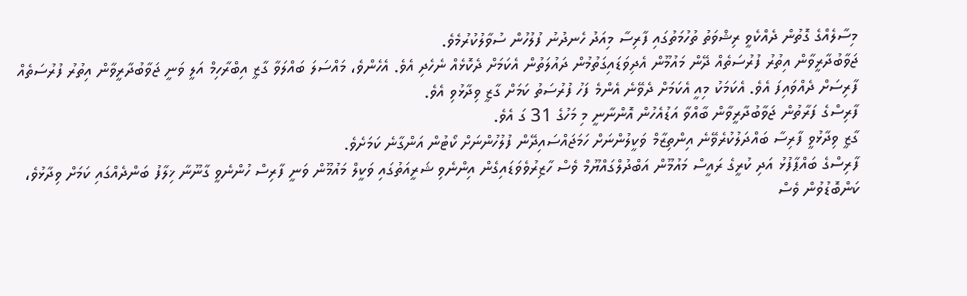މިސާލެއްގެ ގޮތުން ދެއްކެވީ ރިޝްވަތު ތުހުމަތުގައި ފާރިސާ މިއަދު ހެނދުނު ފުލުހުން ސުވާލުކުރުމެވެ.
ޖަވާބުދާރީވާން އިތުރު ފުރުސަތެއް ދޭން މައުމޫން އެދިވަޑައިގަތުމުން ދައުލަތުން އެކަމަށް ދެކޮޅެއް ނެހެދި އެވެ. އެހެންވެ، މައްސަލަ ބައްލަވާ ގާޒީ އިބްރާހިމް އަލީ ވަނީ ޖަވާބުދާރީވާން އިތުރު ފުރުސަތެއް ފާރިސަށް ދެއްވައިފަ އެވެ. އެކަމަކު މިއީ އެކަމަށް ދެވޭނެ އެންމެ ފަހު ފުރުސަތު ކަމަށް ގާޒީ ވިދާޅުވި އެވެ.
ފާރިސްގެ ފަރާތުން ޖަވާބުދާރީވާން ބާއްވާ އަޑުއެހުން އޮންނާނީ މި މަހުގެ 31 ގަ އެވެ.
ގާޒީ ވިދާޅުވީ ފާރިސާ ބައްދަލުކުރެވޭނެ އިންތިޒާމް ވަކީލުންނަށް ހަމަޖައްސައިދޭން ފުލުހުންނަށް ކޯޓުން އަންގާނެ ކަމަށެވެ.
ފާރިސްގެ ބައްޕާފުޅު އަދި ކުރީގެ ރައީސް މައުމޫން އަބްދުލްގައްޔޫމް ވެސް ހާޒިރުވެވަޑައިގެން އިންނެވި ޝަރީއަތުގައި ވަކީލް މައުމޫން ވަނީ ފާރިސް ހުންނެވީ ގާނޫނާ ޚިލާފު ބަންދެއްގައި ކަމަށް ވިދާޅުވެ، ކަންބޮޑުވުން ވެސް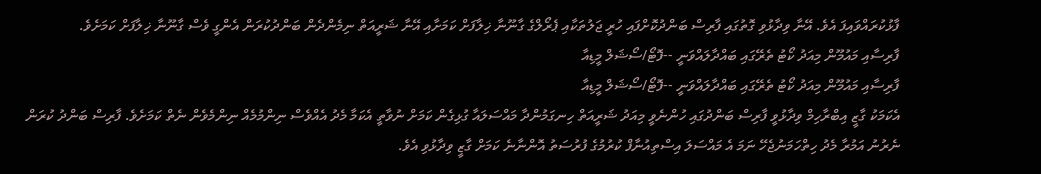ފާޅުކުރައްވައިފަ އެވެ. އޭނާ ވިދާޅުވި ގޮތުގައި ފާރިސް ބަންދުކޮށްފައި ހުރީ ޖަލުތަކާއި ޕެރޯލްގެ ގާނޫނާ ޚިލާފަށް ކަމަށާއި އޭނާ ޝަރީއަތް ނިމެންދެން ބަންދުކުރަން އެންގީ ވެސް ގާނޫނާ ޚިލާފަށް ކަމަށެވެ.
ފާރިސާއި މައުމޫން މިއަދު ކޯޓު ތެރޭގައި ބައްދާލައްވަނީ --ފޮޓޯ/ސޯޝަލް މީޑިއާ
ފާރިސާއި މައުމޫން މިއަދު ކޯޓު ތެރޭގައި ބައްދާލައްވަނީ --ފޮޓޯ/ސޯޝަލް މީޑިއާ
އެކަމަކު ގާޒީ އިބްރާހިމް ވިދާޅުވީ ފާރިސް ބަންދުގައި ހުންނެވީ މިއަދު ޝަރީއަތް ހިނގަމުންދާ މައްސަލައާ ގުޅިގެން ކަމަށް ނުވާތީ އެކަމާ މެދު އެއްވެސް ނިންމުމެއް ނިންމެވެން ނެތް ކަމަށެވެ. ފާރިސް ބަންދު ކުރަން ނެރުނު އަމުރާ މެދު ހިތްހަމަނުޖެހޭ ނަމަ އެ މައްސަލަ އިސްތިއުނާފް ކުރުމުގެ ފުރުސަތު އޮންނާނެ ކަމަށް ގާޒީ ވިދާޅުވި އެވެ.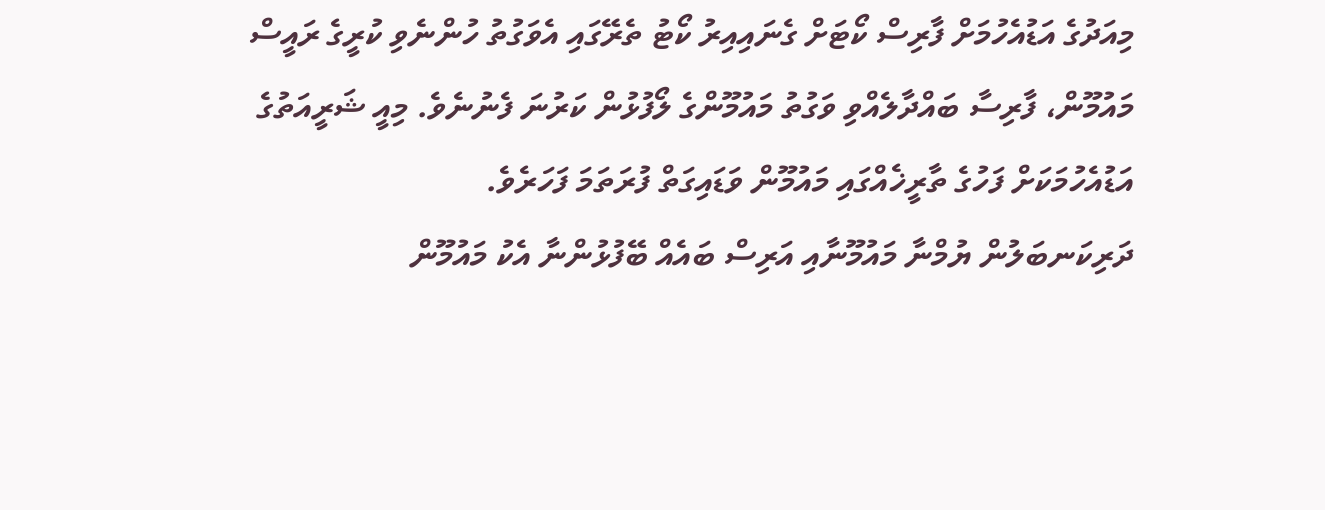މިއަދުގެ އަޑުއެހުމަށް ފާރިސް ކޯޓަށް ގެނައިއިރު ކޯޓު ތެރޭގައި އެވަގުތު ހުންނެވި ކުރީގެ ރައީސް މައުމޫން، ފާރިސާ ބައްދާލެއްވި ވަގުތު މައުމޫންގެ ލޯފުޅުން ކަރުނަ ފެނުނެވެ. މިއީ ޝަރީއަތުގެ އަޑުއެހުމަކަށް ފަހުގެ ތާރީޚެއްގައި މައުމޫން ވަޑައިގަތް ފުރަތަމަ ފަހަރެވެ.
ދަރިކަނބަލުން ޔުމްނާ މައުމޫނާއި އަރިސް ބައެއް ބޭފުޅުންނާ އެކު މައުމޫން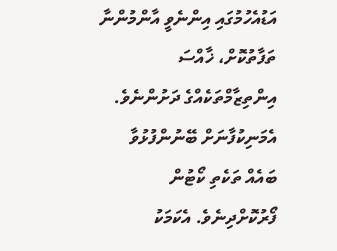އަޑުއެހުމުގައި އިންނެވީ އާންމުންނާ ތަފާތުކޮށް، ޚާއްސަ އިންތިޒާމްތަކެއްގެ ދަށުންނެވެ. އެމަނިކުފާނަށް ބޭނުންފުޅުވާ ބައެއް ތަކެތި ކޯޓުން ފޯރުކޮށްދިނެވެ. އެކަމަކު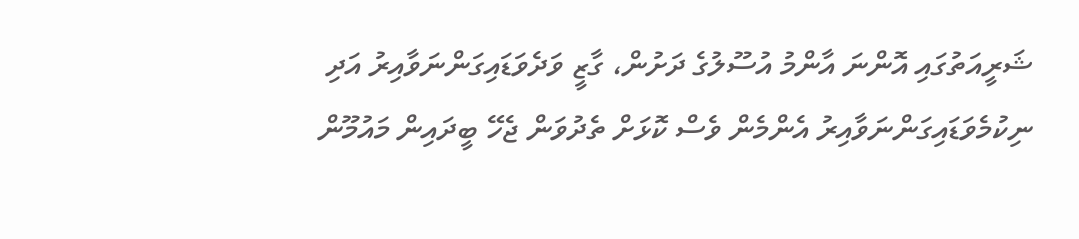ޝަރީއަތުގައި އޮންނަ އާންމު އުސޫލުގެ ދަށުން، ގާޒީ ވަދެވަޑައިގަންނަވާއިރު އަދި ނިކުމެވަޑައިގަންނަވާއިރު އެންމެން ވެސް ކޮޅަށް ތެދުވަން ޖެހޭ ބީދައިން މައުމޫން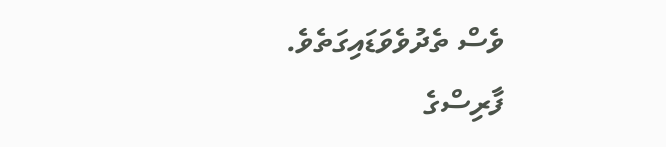ވެސް ތެދުވެވަޑައިގަތެވެ.
ފާރިސްގެ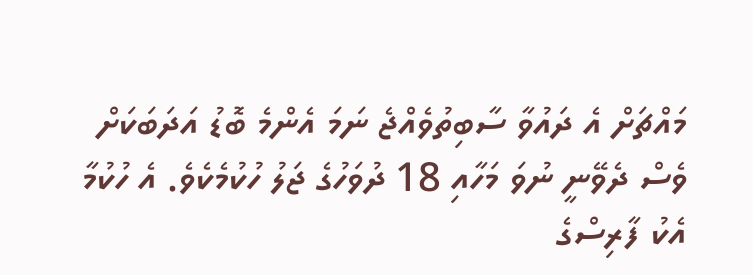މައްޗަށް އެ ދައުވާ ސާބިތުވެއްޖެ ނަމަ އެންމެ ބޮޑު އަދަބަކަށް ވެސް ދެވޭނީ ނުވަ މަހާއި 18 ދުވަހުގެ ޖަލު ހުކުމެކެވެ. އެ ހުކުމާ އެކު ފާރިސްގެ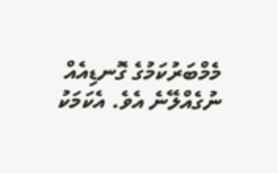މެމްބަރުކަމުގެ ގޮނޑިއެއް ނުގެއްލޭނެ އެވެ. އެކަމަކު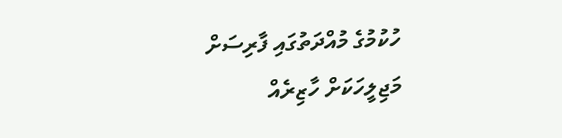ހުކުމުގެ މުއްދަތުގައި ފާރިސަށް މަޖިލީހަކަށް ހާޒިރެއް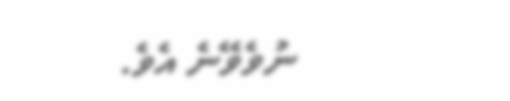ނުވެވޭނެ އެވެ.